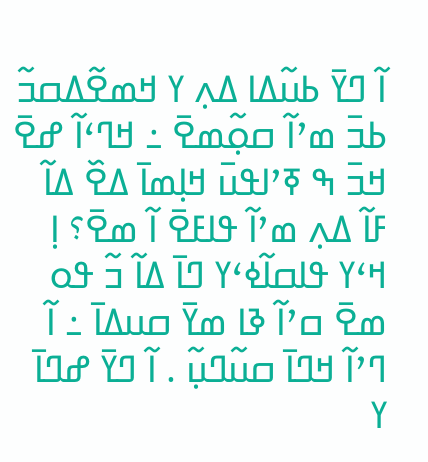ߊ߬ ߣߌ߫ ߕߎ߬ߡߊ ߡߍ߲ ߌ ߞߘߐ߬ߡߛߏ߬ ߕߏ߫ ߘߴߊ߬ ߛߋ߲߬ߘߐ߫ ߸ ߞߣߵߊ߬ ߝߐ߫ ߞߏ߫ ߒ ߧߴߊߟߎ߫ ߞߊ߲ߘߊ߫ ߡߐ߰ ߡߊ߬ ߓߊ߬ ߡߍ߲ ߘߴߊ߬ ߟߊߓߐ߫ ߊ߬ ߘߐ߫؟ ߊ߲ ߞߵߌ ߟߊߛߊ߬ߦߵߌ ߣߊ߫ ߡߊ߬ ߏ߬ ߟߋ ߘߐ߫ ߛߴߊ߬ ߢߊ ߘߌ߫ ߛߎߡߊ߫ ߸ ߊ߬ ߣߴߊ߬ ߞߣߊ߫ ߛߎ߬ߣߎ߲߬ . ߊ߬ ߣߌ߫ ߝߣߊ߫ ߌ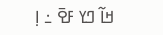ߞߊ߬ ߣߌ ߓߐ߫ ߸ ߊ߲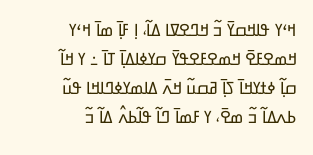ߞߵߌ ߟߊߞߛߌ߫ ߏ߬ ߞߣߐߜߊ ߡߊ߬، ߊ߲ ߓߊ߲߫ ߘߊ߫ ߞߵߌ ߞߘߐߓߐ߫ ߞߘߐߓߐߟߌ߫ ߛߌߦߊߡߊ߲߫ ߠߊ߫ ߸ ߌ ߞߊ߬ ߛߊ߲߬ ߦߙߌߞߊ߫ ߖߊ߲߫ ߥߛߎ߬ ߞߍ߫ ߡߊߘߌߦߣߊߞߊ ߟߎ߬ ߕߍߡߊ߬ ߏ߬ ߘߐ߫، ߌ ߓߘߊ߫ ߣߊ߬ ߟߊ߬ߕߍ߮ ߡߊ߬ ߏ߬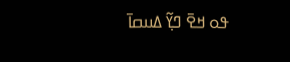ߟߋ ߞߐ߫ ߣߌ߲߬ ߡߎߛߊ߫